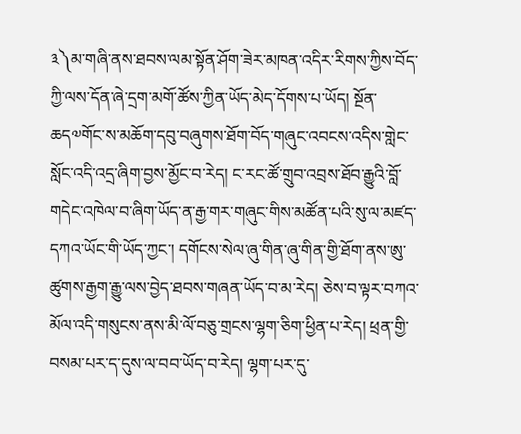༣༽མ་གཞི་ནས་ཐབས་ལམ་སྟོན་ཤོག་ཟེར་མཁན་འདིར་རིགས་ཀྱིས་བོད་ཀྱི་ལས་དོན་ཞེ་དྲག་མགོ་ཚོས་ཀྱིན་ཡོད་མེད་དོགས་པ་ཡོད། སྔོན་ཆད༧གོང་ས་མཆོག་དབུ་བཞུགས་ཐོག་བོད་གཞུང་འབངས་འདིས་གླེང་སློང་འདི་འདྲ་ཞིག་བྱས་མྱོང་བ་རེད། ང་རང་ཚོ་གྲུབ་འབྲས་ཐོབ་རྒྱུའི་བློ་གདེང་འཁེལ་བ་ཞིག་ཡོད་ན་རྒྱ་གར་གཞུང་གིས་མཚོན་པའི་སུ་ལ་མཛད་དཀའ་ཡོང་གི་ཡོད་ཀྱང་། དགོངས་སེལ་ཞུ་གིན་ཞུ་གིན་གྱི་ཐོག་ནས་ཨུ་ཚུགས་རྒྱག་རྒྱུ་ལས་བྱེད་ཐབས་གཞན་ཡོད་བ་མ་རེད། ཅེས་བ་ལྟར་བཀའ་མོལ་འདི་གསུངས་ནས་མི་ལོ་བཅུ་གྲངས་ལྷག་ཅིག་ཕྱིན་པ་རེད། ཕྲན་གྱི་བསམ་པར་ད་དུས་ལ་བབ་ཡོད་བ་རེད། ལྷག་པར་དུ་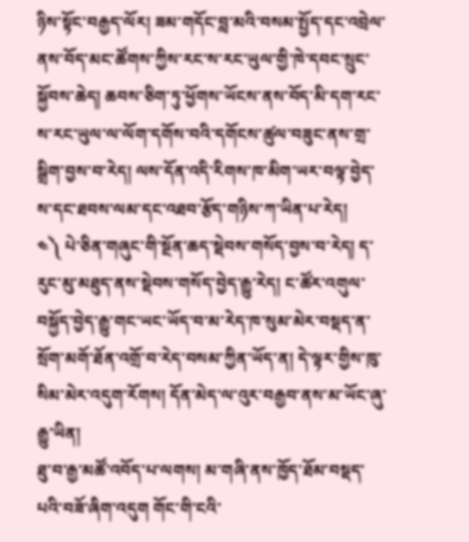ཉིས་སྟོང་བརྒྱད་ལོར། ཟམ་གདོང་བླ་མའི་བསམ་སྤྱོད་དང་འབྲེལ་ནས་བོད་མང་ཚོགས་ཀྱིས་རང་ས་རང་ཡུལ་གྱི་ཁེ་དབང་སྲུང་སྐྱོབས་ཆེད། ཆབས་ཅིག་ཏུ་ཕྱོགས་ཡོངས་ནས་བོད་མི་དག་རང་ས་རང་ཡུལ་ལ་ལོག་དགོས་བའི་དགོངས་ཚུལ་བཟུང་ནས་གྲ་སྒྲིག་བྱས་བ་རེད། ལས་དོན་འདི་རིགས་ཁ་མིག་ཡར་བལྟ་བྱེད་ས་དང་ཐབས་ལམ་དང་འཐབ་རྩོད་གཉིས་ཀ་ཡིན་པ་རེད།
༤༽ པེ་ཅིན་གཞུང་གི་སྔོན་ཆད་སྡེབས་གསོད་བྱས་བ་རེད། ད་རུང་མུ་མཐུད་ནས་སྡེབས་གསོད་བྱེད་རྒྱུ་རེད། ང་ཚོར་འགུལ་བསྐྱོད་བྱེད་རྒྱུ་གང་ཡང་ཡོད་བ་མ་རེད་ཁ་སུམ་མེར་བསྡད་ན་སྲོག་མགོ་ཐོན་འགྲོ་བ་རེད་བསམ་ཀྱིན་ཡོད་ན། དེ་ལྟར་གྱིས་ཁུ་སིམ་མེར་འདུག་རོགས། དོན་མེད་ལ་འུར་བརྒྱབ་ནས་མ་ཡོང་ཞུ་རྒྱུ་ཡིན།
ཐུ་བ་རྒྱ་མཚོ་འབོད་པ་ལགས། མ་གཞི་ནས་ཁྱོད་ཐོམ་བསྡད་པའི་བཟོ་ཞིག་འདུག གོང་གི་ངའི་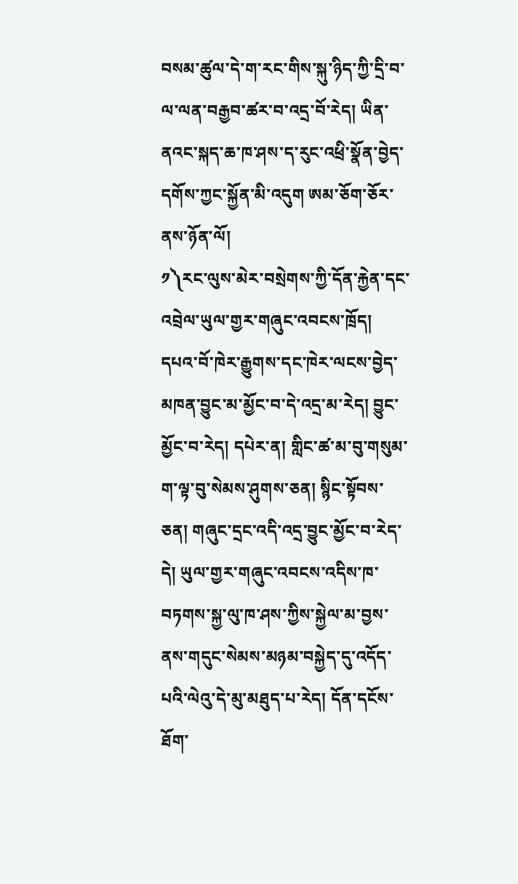བསམ་ཚུལ་དེ་ག་རང་གིས་སྐུ་ཉིད་ཀྱི་དྲི་བ་ལ་ལན་བརྒྱབ་ཚར་བ་འདྲ་བོ་རེད། ཡིན་ནའང་སྐད་ཆ་ཁ་ཤས་ད་རུང་འཕྲི་སྣོན་བྱེད་དགོས་ཀྱང་སྐྱོན་མི་འདུག ཨམ་ཅོག་ཅོར་ནས་ཉོན་ལོ།
༡༽རང་ལུས་མེར་བསྲེགས་ཀྱི་དོན་རྐྱེན་དང་འབྲེལ་ཡུལ་གྱར་གཞུང་འབངས་ཁྲོད། དཔའ་བོ་ཁེར་རྒྱུགས་དང་ཁེར་ལངས་བྱེད་མཁན་བྱུང་མ་མྱོང་བ་དེ་འདྲ་མ་རེད། བྱུང་མྱོང་བ་རེད། དཔེར་ན། གླིང་ཚ་མ་བུ་གསུམ་ག་ལྟ་བུ་སེམས་ཤུགས་ཅན། སྙིང་སྟོབས་ཅན། གཞུང་དྲང་འདི་འདྲ་བྱུང་མྱོང་བ་རེད་དེ། ཡུལ་གྱར་གཞུང་འབངས་འདིས་ཁ་བཏགས་སྐྱ་ལུ་ཁ་ཤས་ཀྱིས་སྐྱེལ་མ་བྱས་ནས་གདུང་སེམས་མཉམ་བསྐྱེད་དུ་འདོད་པའི་ལེའུ་དེ་མུ་མཐུད་པ་རེད། དོན་དངོས་ཐོག་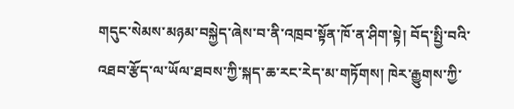གདུང་སེམས་མཉམ་བསྐྱེད་ཞེས་བ་ནི་འཁྲབ་སྟོན་ཁོ་ན་ཤིག་སྟེ། བོད་སྤྱི་བའི་འཐབ་རྩོད་ལ་ཡོལ་ཐབས་ཀྱི་སྐད་ཆ་རང་རེད་མ་གཏོགས། ཁེར་རྒྱུགས་ཀྱི་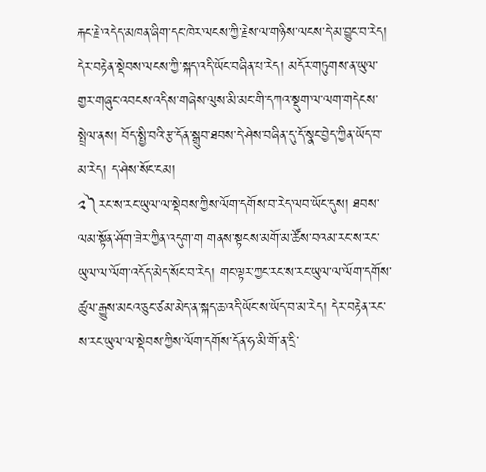རྐང་རྗེ་འདེད་མཁན་ཞིག་དང་ཁེར་ལངས་ཀྱི་རྗེས་ལ་གཉིས་ལངས་དེ་མ་བྱུང་བ་རེད། དེར་བརྟེན་སྡེབས་ལངས་ཀྱི་སྐད་འདི་ཡོང་བཞིན་པ་རེད། མདོར་གཏུགས་ན་ཡུལ་གྱར་གཞུང་འབངས་འདིས་གཞེས་ལུས་མི་མང་གི་དཀའ་སྡུག་ལ་ལག་གདེངས་སྤྲེལ་ནས། བོད་སྤྱི་བའི་རྩ་དོན་སྒྲུབ་ཐབས་དེ་ཤེས་བཞིན་དུ་དོ་སྣང་བྱེད་ཀྱིན་ཡོད་བ་མ་རེད། ད་ཤེས་སོང་ངམ།
༢༽རང་ས་རང་ཡུལ་ལ་སྡེབས་ཀྱིས་ལོག་དགོས་བ་རེད་ལབ་ཡོང་དུས། ཐབས་ལམ་སྟོན་ཤོག་ཟེར་ཀྱིན་འདུག་ག གནས་སྟངས་མགོ་མ་ཚོས་བའམ་རང་ས་རང་ཡུལ་ལ་ལོག་འདོད་མེད་སོང་བ་རེད། གང་ལྟར་ཀྱང་རང་ས་རང་ཡུལ་ལ་ལོག་དགོས་ཚུལ་རྒྱུས་མངའ་ཅུང་ཙམ་མེད་ན་སྐད་ཆ་འདི་ཡོང་ས་ཡོད་བ་མ་རེད། དེར་བརྟེན་རང་ས་རང་ཡུལ་ལ་སྡེབས་ཀྱིས་ལོག་དགོས་དོན་ཧ་མི་གོ་ན་དྲི་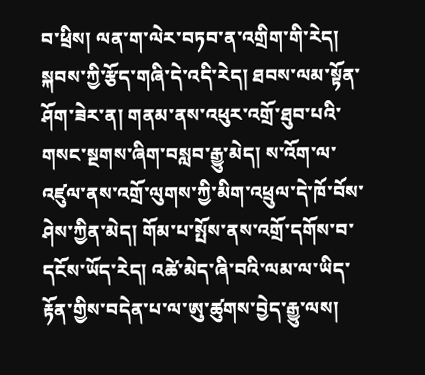བ་ཕྲིས། ལན་ག་ལེར་བཏབ་ན་འགྲིག་གི་རེད།
སྐབས་ཀྱི་རྩོད་གཞི་དེ་འདི་རེད། ཐབས་ལམ་སྟོན་ཤོག་ཟེར་ན། གནམ་ནས་འཕུར་འགྲོ་ཐུབ་པའི་གསང་སྔགས་ཞིག་བསླབ་རྒྱུ་མེད། ས་འོག་ལ་འཛུལ་ནས་འགྲོ་ལུགས་ཀྱི་མིག་འཕྲུལ་དེ་ཁོ་བོས་ཤེས་ཀྱིན་མེད། གོམ་པ་སྤོས་ནས་འགྲོ་དགོས་བ་དངོས་ཡོད་རེད། འཚེ་མེད་ཞི་བའི་ལམ་ལ་ཡིད་རྟོན་གྱིས་བདེན་པ་ལ་ཨུ་ཚུགས་བྱེད་རྒྱུ་ལས།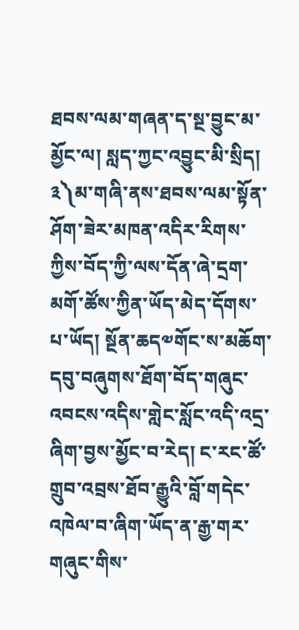ཐབས་ལམ་གཞན་ད་སྔ་བྱུང་མ་མྱོང་ལ། སླད་ཀྱང་འབྱུང་མི་སྲིད།
༣༽མ་གཞི་ནས་ཐབས་ལམ་སྟོན་ཤོག་ཟེར་མཁན་འདིར་རིགས་ཀྱིས་བོད་ཀྱི་ལས་དོན་ཞེ་དྲག་མགོ་ཚོས་ཀྱིན་ཡོད་མེད་དོགས་པ་ཡོད། སྔོན་ཆད༧གོང་ས་མཆོག་དབུ་བཞུགས་ཐོག་བོད་གཞུང་འབངས་འདིས་གླེང་སློང་འདི་འདྲ་ཞིག་བྱས་མྱོང་བ་རེད། ང་རང་ཚོ་གྲུབ་འབྲས་ཐོབ་རྒྱུའི་བློ་གདེང་འཁེལ་བ་ཞིག་ཡོད་ན་རྒྱ་གར་གཞུང་གིས་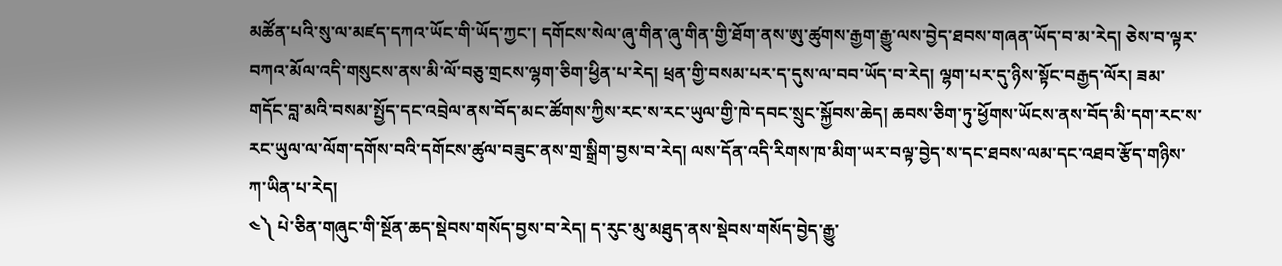མཚོན་པའི་སུ་ལ་མཛད་དཀའ་ཡོང་གི་ཡོད་ཀྱང་། དགོངས་སེལ་ཞུ་གིན་ཞུ་གིན་གྱི་ཐོག་ནས་ཨུ་ཚུགས་རྒྱག་རྒྱུ་ལས་བྱེད་ཐབས་གཞན་ཡོད་བ་མ་རེད། ཅེས་བ་ལྟར་བཀའ་མོལ་འདི་གསུངས་ནས་མི་ལོ་བཅུ་གྲངས་ལྷག་ཅིག་ཕྱིན་པ་རེད། ཕྲན་གྱི་བསམ་པར་ད་དུས་ལ་བབ་ཡོད་བ་རེད། ལྷག་པར་དུ་ཉིས་སྟོང་བརྒྱད་ལོར། ཟམ་གདོང་བླ་མའི་བསམ་སྤྱོད་དང་འབྲེལ་ནས་བོད་མང་ཚོགས་ཀྱིས་རང་ས་རང་ཡུལ་གྱི་ཁེ་དབང་སྲུང་སྐྱོབས་ཆེད། ཆབས་ཅིག་ཏུ་ཕྱོགས་ཡོངས་ནས་བོད་མི་དག་རང་ས་རང་ཡུལ་ལ་ལོག་དགོས་བའི་དགོངས་ཚུལ་བཟུང་ནས་གྲ་སྒྲིག་བྱས་བ་རེད། ལས་དོན་འདི་རིགས་ཁ་མིག་ཡར་བལྟ་བྱེད་ས་དང་ཐབས་ལམ་དང་འཐབ་རྩོད་གཉིས་ཀ་ཡིན་པ་རེད།
༤༽ པེ་ཅིན་གཞུང་གི་སྔོན་ཆད་སྡེབས་གསོད་བྱས་བ་རེད། ད་རུང་མུ་མཐུད་ནས་སྡེབས་གསོད་བྱེད་རྒྱུ་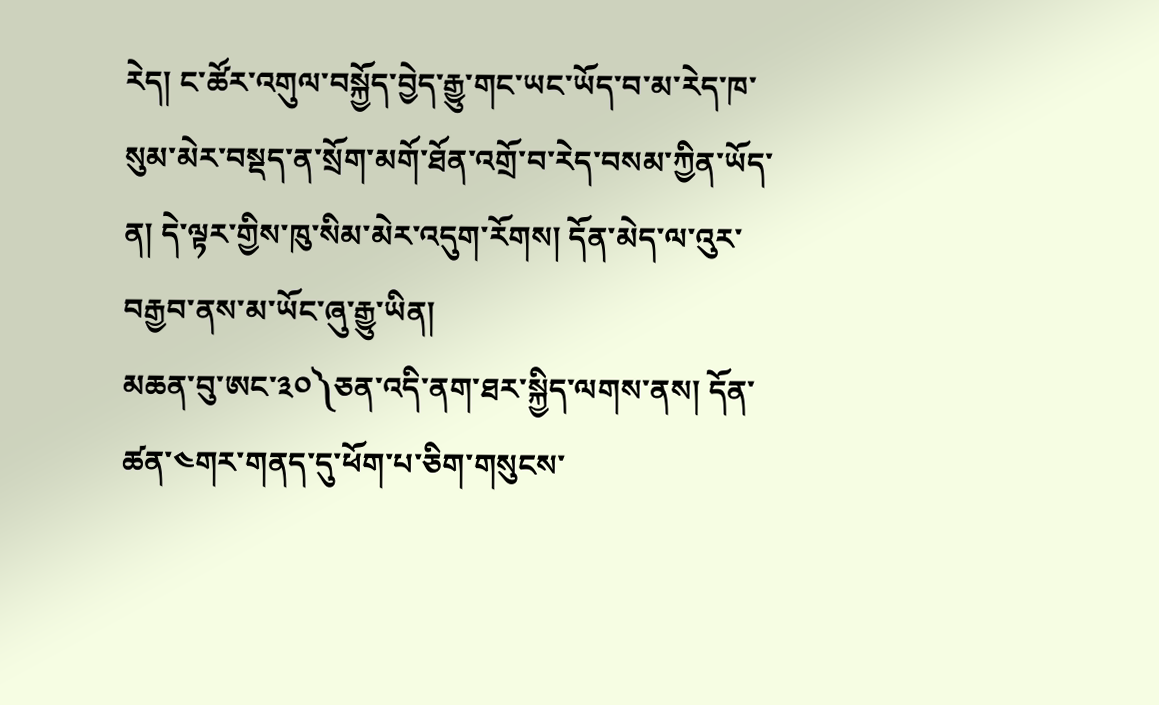རེད། ང་ཚོར་འགུལ་བསྐྱོད་བྱེད་རྒྱུ་གང་ཡང་ཡོད་བ་མ་རེད་ཁ་སུམ་མེར་བསྡད་ན་སྲོག་མགོ་ཐོན་འགྲོ་བ་རེད་བསམ་ཀྱིན་ཡོད་ན། དེ་ལྟར་གྱིས་ཁུ་སིམ་མེར་འདུག་རོགས། དོན་མེད་ལ་འུར་བརྒྱབ་ནས་མ་ཡོང་ཞུ་རྒྱུ་ཡིན།
མཆན་བུ་ཨང་༣༠༽ཅན་འདི་ནག་ཐར་སྐྱིད་ལགས་ནས། དོན་ཚན་༤གར་གནད་དུ་ཕོག་པ་ཅིག་གསུངས་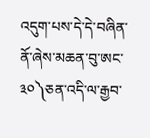འདུག་པས་དེ་དེ་བཞིན་ནོ་ཞེས་མཆན་བུ་ཨང་༣༠༽ཅན་འདི་ལ་རྒྱབ་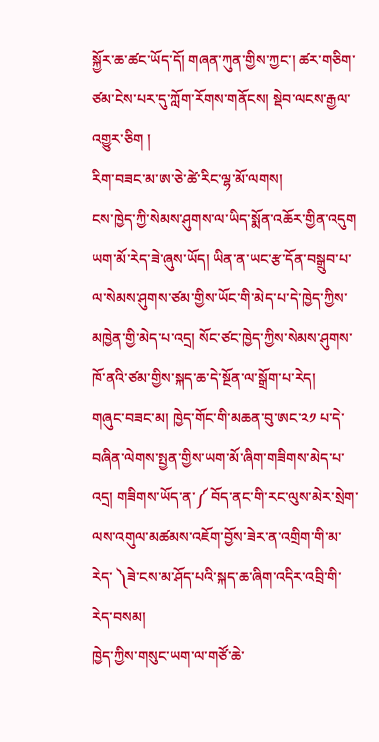སྐྱོར་ཆ་ཚང་ཡོད་དོ། གཞན་ཀུན་གྱིས་ཀྱང་། ཚར་གཅིག་ཙམ་ངེས་པར་དུ་ཀློག་རོགས་གནོངས། སྡེབ་ལངས་རྒྱལ་འགྱུར་ཅིག །
རིག་བཟང་མ་ཨ་ཅེ་ཚེ་རིང་ལྷ་མོ་ལགས།
ངས་ཁྱེད་ཀྱི་སེམས་ཤུགས་ལ་ཡིད་སྨོན་འཆོར་གྱིན་འདུག ཡག་མོ་རེད་ཟེ་ཞུས་ཡོད། ཡིན་ན་ཡང་རྩ་དོན་བསྒྲུབ་པ་ལ་སེམས་ཤུགས་ཙམ་གྱིས་ཡོང་གི་མེད་པ་དེ་ཁྱེད་ཀྱིས་མཁྱེན་གྱི་མེད་པ་འདྲ། སོང་ཙང་ཁྱེད་ཀྱིས་སེམས་ཤུགས་ཁོ་ནའི་ཙམ་གྱིས་སྐད་ཆ་དེ་སྔོན་ལ་སྒྲོག་པ་རེད།
གཞུང་བཟང་མ། ཁྱེད་གོང་གི་མཆན་བུ་ཨང་༢༡ པ་དེ་བཞིན་ལེགས་སྤྱན་གྱིས་ཡག་མོ་ཞིག་གཟིགས་མེད་པ་འདྲ། གཟིགས་ཡོད་ན་༼ བོད་ནང་གི་རང་ལུས་མེར་སྲེག་ལས་འགུལ་མཚམས་འཇོག་བྱོས་ཟེར་ན་འགྲིག་གི་མ་རེད་ ༽ཟེ་ངས་མ་ཤོད་པའི་སྐད་ཆ་ཞིག་འདིར་འབྲི་གི་རེད་བསམ།
ཁྱེད་ཀྱིས་གསུང་ཡག་ལ་གཙོ་ཆེ་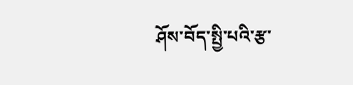ཤོས་བོད་སྤྱི་པའི་རྩ་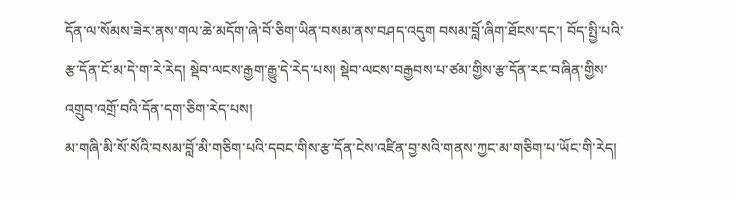དོན་ལ་སོམས་ཟེར་ནས་གལ་ཆེ་མདོག་ཞེ་བོ་ཅིག་ཡིན་བསམ་ནས་བཤད་འདུག བསམ་བློ་ཞིག་ཐོངས་དང་། བོད་སྤྱི་པའི་རྩ་དོན་ངོ་མ་དེ་ག་རེ་རེད། སྡེབ་ལངས་རྒྱག་རྒྱུ་དེ་རེད་པས། སྡེབ་ལངས་བརྒྱབས་པ་ཙམ་གྱིས་རྩ་དོན་རང་བཞིན་གྱིས་འགྲུབ་འགྲོ་བའི་དོན་དག་ཅིག་རེད་པས།
མ་གཞི་མི་སོ་སོའི་བསམ་བློ་མི་གཅིག་པའི་དབང་གིས་རྩ་དོན་ངེས་འཛིན་བྱ་སའི་གནས་ཀྱང་མ་གཅིག་པ་ཡོང་གི་རེད།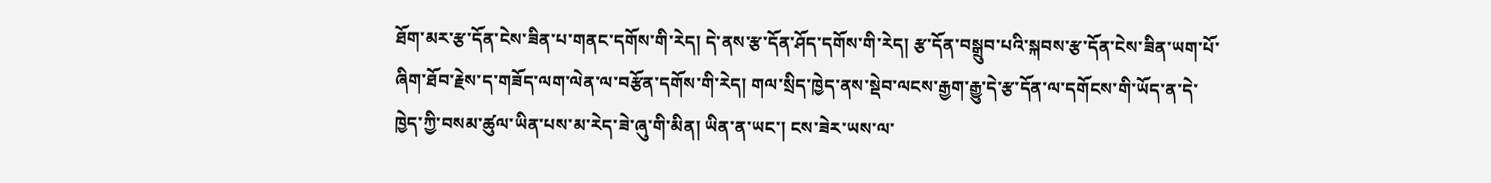ཐོག་མར་རྩ་དོན་ངེས་ཟིན་པ་གནང་དགོས་གི་རེད། དེ་ནས་རྩ་དོན་ཤོད་དགོས་གི་རེད། རྩ་དོན་བསྒྲུབ་པའི་སྐབས་རྩ་དོན་ངེས་ཟིན་ཡག་པོ་ཞིག་ཐོབ་རྗེས་ད་གཟོད་ལག་ལེན་ལ་བརྩོན་དགོས་གི་རེད། གལ་སྲིད་ཁྱེད་ནས་སྡེབ་ལངས་རྒྱག་རྒྱུ་དེ་རྩ་དོན་ལ་དགོངས་གི་ཡོད་ན་དེ་ཁྱེད་ཀྱི་བསམ་ཚུལ་ཡིན་པས་མ་རེད་ཟེ་ཞུ་གི་མིན། ཡིན་ན་ཡང་། ངས་ཟེར་ཡས་ལ་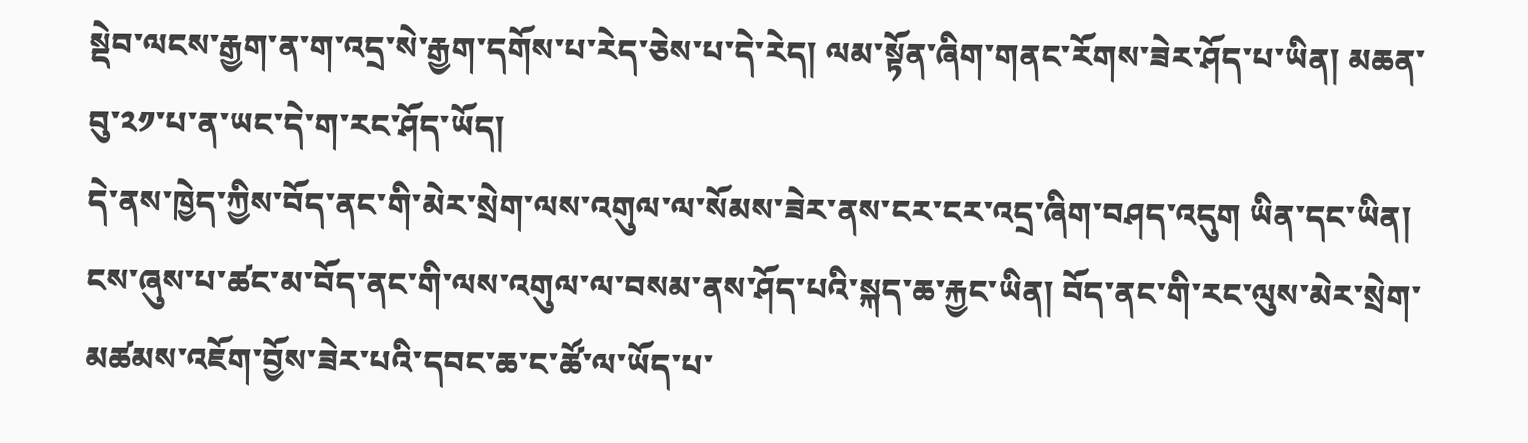སྡེབ་ལངས་རྒྱག་ན་ག་འདྲ་སེ་རྒྱག་དགོས་པ་རེད་ཅེས་པ་དེ་རེད། ལམ་སྟོན་ཞིག་གནང་རོགས་ཟེར་ཤོད་པ་ཡིན། མཆན་བུ་༢༡་པ་ན་ཡང་དེ་ག་རང་ཤོད་ཡོད།
དེ་ནས་ཁྱེད་ཀྱིས་བོད་ནང་གི་མེར་སྲེག་ལས་འགུལ་ལ་སོམས་ཟེར་ནས་ངར་ངར་འདྲ་ཞིག་བཤད་འདུག ཡིན་དང་ཡིན། ངས་ཞུས་པ་ཚང་མ་བོད་ནང་གི་ལས་འགུལ་ལ་བསམ་ནས་ཤོད་པའི་སྐད་ཆ་རྐྱང་ཡིན། བོད་ནང་གི་རང་ལུས་མེར་སྲེག་མཚམས་འཇོག་བྱོས་ཟེར་པའི་དབང་ཆ་ང་ཚོ་ལ་ཡོད་པ་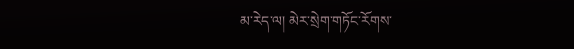མ་རེད་ལ། མེར་སྲེག་གཏོང་རོགས་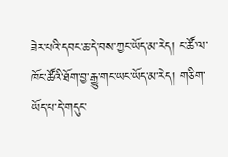ཟེར་པའི་དབང་ཆ་དེ་བས་ཀྱང་ཡོད་མ་རེད། ང་ཚོ་ལ་ཁོང་ཚོའི་ཐོག་བྱ་རྒྱུ་གང་ཡང་ཡོད་མ་རེད། གཅིག་ཡོད་པ་དེ་གདུང་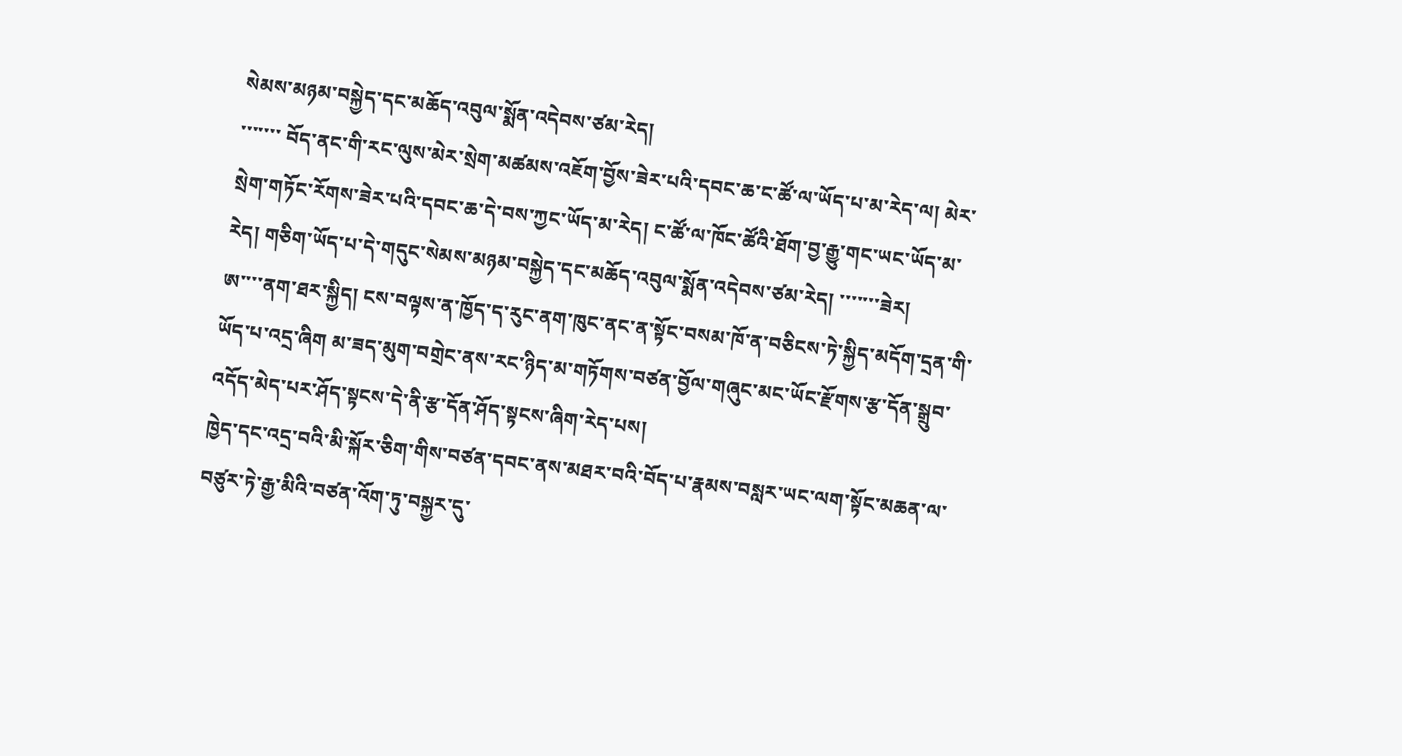སེམས་མཉམ་བསྐྱེད་དང་མཆོད་འབུལ་སྨོན་འདེབས་ཙམ་རེད།
་་་་་་་ བོད་ནང་གི་རང་ལུས་མེར་སྲེག་མཚམས་འཇོག་བྱོས་ཟེར་པའི་དབང་ཆ་ང་ཚོ་ལ་ཡོད་པ་མ་རེད་ལ། མེར་སྲེག་གཏོང་རོགས་ཟེར་པའི་དབང་ཆ་དེ་བས་ཀྱང་ཡོད་མ་རེད། ང་ཚོ་ལ་ཁོང་ཚོའི་ཐོག་བྱ་རྒྱུ་གང་ཡང་ཡོད་མ་རེད། གཅིག་ཡོད་པ་དེ་གདུང་སེམས་མཉམ་བསྐྱེད་དང་མཆོད་འབུལ་སྨོན་འདེབས་ཙམ་རེད། ་་་་་་་ཟེར།
ཨ་་་་ནག་ཐར་སྐྱིད། ངས་བལྟས་ན་ཁྱོད་ད་རུང་ནག་ཁུང་ནང་ན་སྟོང་བསམ་ཁོ་ན་བཅིངས་ཏེ་སྐྱིད་མདོག་དྲན་གི་ཡོད་པ་འདྲ་ཞིག མ་ཟད་མུག་བགྲེང་ནས་རང་ཉིད་མ་གཏོགས་བཙན་བྱོལ་གཞུང་མང་ཡོང་རྫོགས་རྩ་དོན་སྒྲུབ་འདོད་མེད་པར་ཤོད་སྟངས་དེ་ནི་རྩ་དོན་ཤོད་སྟངས་ཞིག་རེད་པས།
ཁྱེད་དང་འདྲ་བའི་མི་སྐོར་ཅིག་གིས་བཙན་དབང་ནས་མཐར་བའི་བོད་པ་རྣམས་བསླར་ཡང་ལག་སྟོང་མཆན་ལ་བཙུར་ཏེ་རྒྱ་མིའི་བཙན་འོག་ཏུ་བསྐྱར་དུ་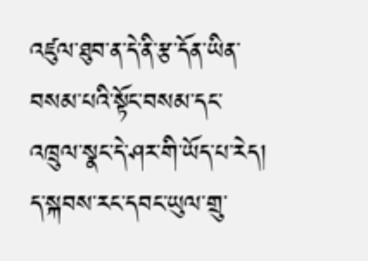འཛུལ་ཐུབ་ན་དེ་ནི་རྩ་དོན་ཡིན་བསམ་པའི་སྟོང་བསམ་དང་འཁྲུལ་སྣང་དེ་ཤར་གི་ཡོད་པ་རེད། ད་སྐབས་རང་དབང་ཡུལ་གྲུ་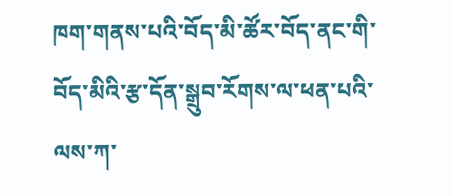ཁག་གནས་པའི་བོད་མི་ཚོར་བོད་ནང་གི་བོད་མིའི་རྩ་དོན་སྒྲུབ་རོགས་ལ་ཕན་པའི་ལས་ཀ་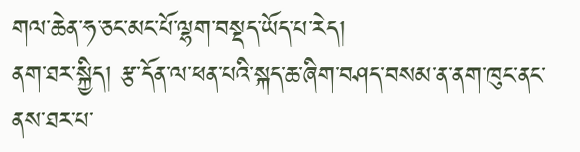གལ་ཆེན་ཧ་ཅང་མང་པོ་ལྷག་བསྡད་ཡོད་པ་རེད།
ནག་ཐར་སྐྱིད། རྩ་དོན་ལ་ཕན་པའི་སྐད་ཆ་ཞིག་བཤད་བསམ་ན་ནག་ཁུང་ནང་ནས་ཐར་པ་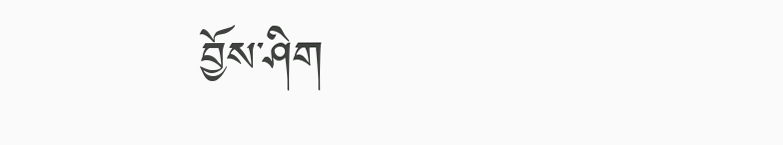བྱོས་ཤིག